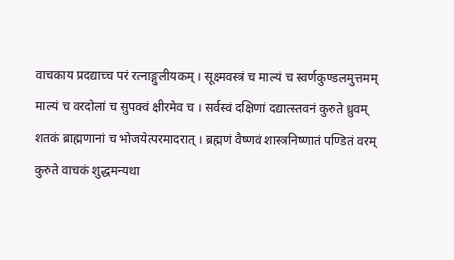वाचकाय प्रदद्याच्च परं रत्नाङ्गुलीयकम् । सूक्ष्मवस्त्रं च माल्यं च स्वर्णकुण्डलमुत्तमम्
माल्यं च वरदोलां च सुपक्वं क्षीरमेव च । सर्वस्वं दक्षिणां दद्यात्स्तवनं कुरुते ध्रुवम्
शतकं ब्राह्मणानां च भोजयेत्परमादरात् । ब्रह्मणं वैष्णवं शास्त्रनिष्णातं पण्डितं वरम्
कुरुते वाचकं शुद्धमन्यथा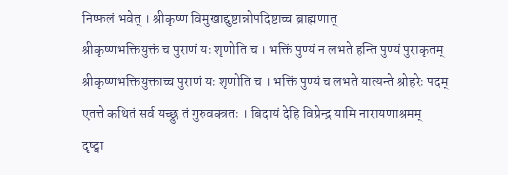निष्फलं भवेत् । श्रीकृष्ण विमुखाद्दुष्टान्नोपदिष्टाच्च ब्राह्मणात्
श्रीकृष्णभक्तियुक्तं च पुराणं यः शृणोति च । भक्तिं पुण्यं न लभते हन्ति पुण्यं पुराकृतम्
श्रीकृष्णभक्तियुक्ताच्च पुराणं यः शृणोति च । भक्तिं पुण्यं च लभते यात्यन्ते श्रोहरेः पदम्
एतत्ते कथितं सर्व यच्छ्रु तं गुरुवक्त्रतः । बिदायं देहि विप्रेन्द्र यामि नारायणाश्रमम्
दृष्ट्वा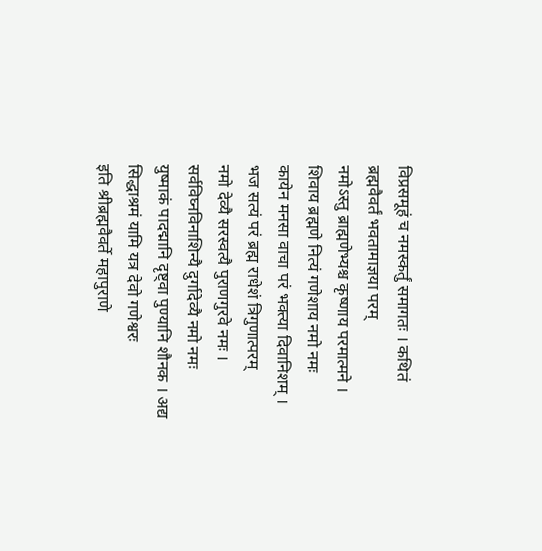विप्रसमूहं च नमस्कर्तुं समागतः । कथितं ब्रह्मवैवर्तं भवतामाज्ञया परम्
नमोऽस्तु ब्राह्मणेभ्यश्च कृष्णाय परमात्मने । शिवाय ब्रह्मणे नित्यं गणेशाय नमो नमः
कायेन मनसा वाचा परं भक्त्या दिवानिशम् । भज सत्यं परं ब्रह्म राधेशं त्रिगुणात्परम्
नमो देव्यै सरस्वत्यै पुराणगुरवे नमः । सर्वविघ्नविनाशिन्यै दुर्गादेव्यै नमो नमः
युष्माकं पादद्मानि दृष्ट्वा पुण्यानि शौनक । अद्य सिद्धाश्रमं यामि यत्र देवो गणेश्वरः
इति श्रीब्रह्मवैवर्ते महापुराणे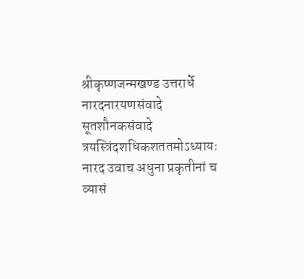श्रीकृष्णजन्मखण्ड उत्तरार्धे नारदनारयणसंवादे सूतशौनकसंवादे त्रयस्त्रिंदशधिकशततमोऽध्यायः
नारद उवाच अधुना प्रकृतीनां च व्यासं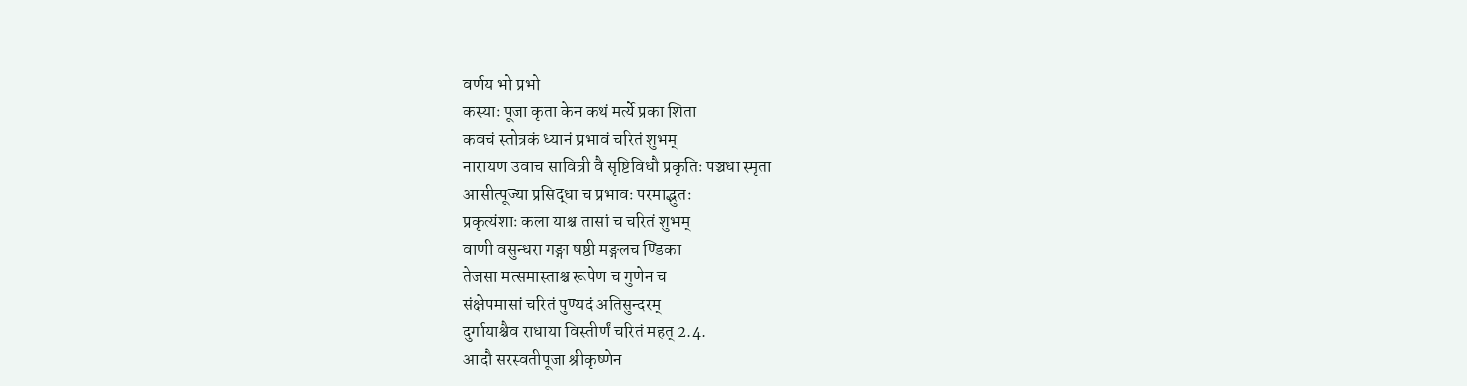वर्णय भो प्रभो
कस्याः पूजा कृता केन कथं मर्त्ये प्रका शिता
कवचं स्तोत्रकं ध्यानं प्रभावं चरितं शुभम्
नारायण उवाच सावित्री वै सृष्टिविधौ प्रकृतिः पञ्चधा स्मृता
आसीत्पूज्या प्रसिद्धा च प्रभावः परमाद्भुतः
प्रकृत्यंशाः कला याश्च तासां च चरितं शुभम्
वाणी वसुन्धरा गङ्गा षष्ठी मङ्गलच ण्डिका
तेजसा मत्समास्ताश्च रूपेण च गुणेन च
संक्षेपमासां चरितं पुण्यदं अतिसुन्दरम्
दुर्गायाश्चैव राधाया विस्तीर्णं चरितं महत् 2.4.
आदौ सरस्वतीपूजा श्रीकृष्णेन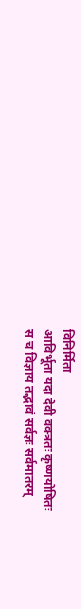विनिर्मिता
आविर्भूता यदा देवी वक्त्रतः कृष्णयोषितः
स च विज्ञाय तद्भावं सर्वज्ञः सर्वमातरम्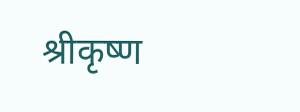श्रीकृष्ण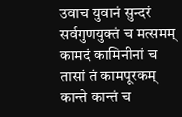उवाच युवानं सुन्दरं सर्वगुणयुक्तं च मत्समम्
कामदं कामिनीनां च तासां तं कामपूरकम्
कान्ते कान्तं च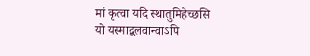मां कृत्वा यदि स्थातुमिहेच्छसि
यो यस्माद्बलवान्वाऽपि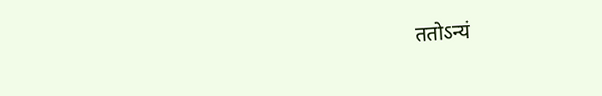ततोऽन्यं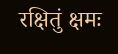रक्षितुं क्षमः